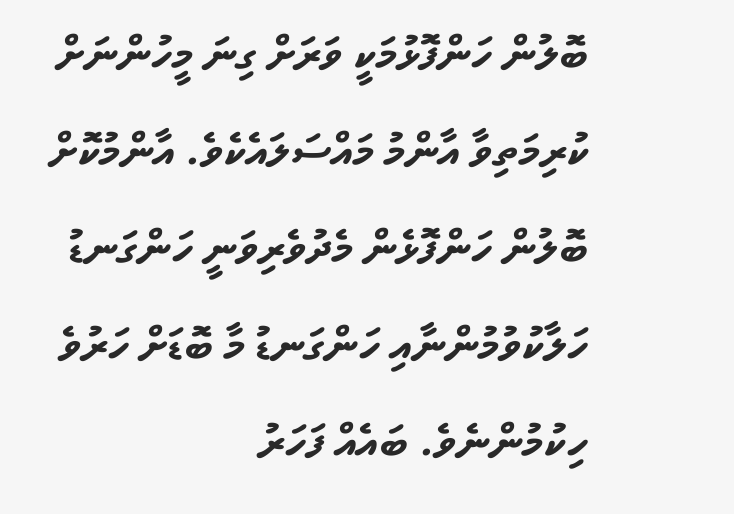ބޮލުން ހަންފޮޅުމަކީ ވަރަށް ގިނަ މީހުންނަށް ކުރިމަތިވާ އާންމު މައްސަލައެކެވެ. އާންމުކޮށް ބޮލުން ހަންފޮޅެން މެދުވެރިވަނީ ހަންގަނޑު ހަލާކުވުމުންނާއި ހަންގަނޑު މާ ބޮޑަށް ހަރުވެ ހިކުމުންނެވެ. ބައެއް ފަހަރު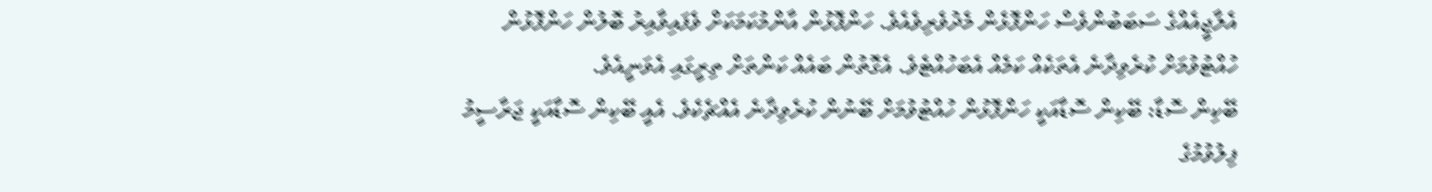އެލާޖީއެއްގެ ސަބަބުންވެސް ހަންފޮޅެން މެދުވެރިވެއެވެ. ހަންފޮޅުން އާންމުކަމަކަށް ވެފައިވާއިރު ބޮލުން ހަންފޮޅުން ހުއްޓުވުމަށް ކުރެވިދާނެ އެތަކެއް ކަމެއް އެބަހުއްޓެވެ. އެގޮތުން ބައެއް ކަންތަށް ތިރީގައި އެވަނީއެވެ.
ބޭކިން ސޮޑާ: ބޭކިން ސޮޑާއަކީ ހަންފޮޅުން ހުއްޓުވުމަށް ބޭނުން ކުރެވިދާނެ އެއްޗެކެވެ. އެއީ ބޭކިން ސޮޑާއަކީ ޖަރާސީމު ފިލުވުމުގެ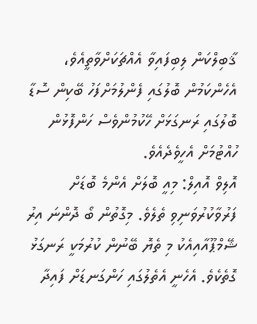ޤާބިލްކަން ލިބިފައިވާ އެއްޗަކަށްވާތީއެވެ، އެހެންކަމުން ބޮލުގައި ފެންލުމަށްފަހު ބޭކިން ސޮޑާ ބޮލުގައި ރަނގަޅަށް ހޭކުމުންވެސް ހަންފޮޅުން ހުއްޓުމަށް އެހީވެދެއެވެ.
އޮލިވް އޮއިލް: މިއީ ބޮލަށް އެންމެ ބޮޑަށް ފަރުވާކުރުވަނިވި ތެލެވެ. މިގޮތުން ބޯ ދޮންނަ އިރު ޝޭމްޕޫއާއިއެކު މި ތެޔޮ ބޭނުން ކުރުމަކީ ރަނގަޅު ގޮތެކެވެ. އެހެނީ އެތެލުގައި ހަންގަނޑަށް ފައިދާ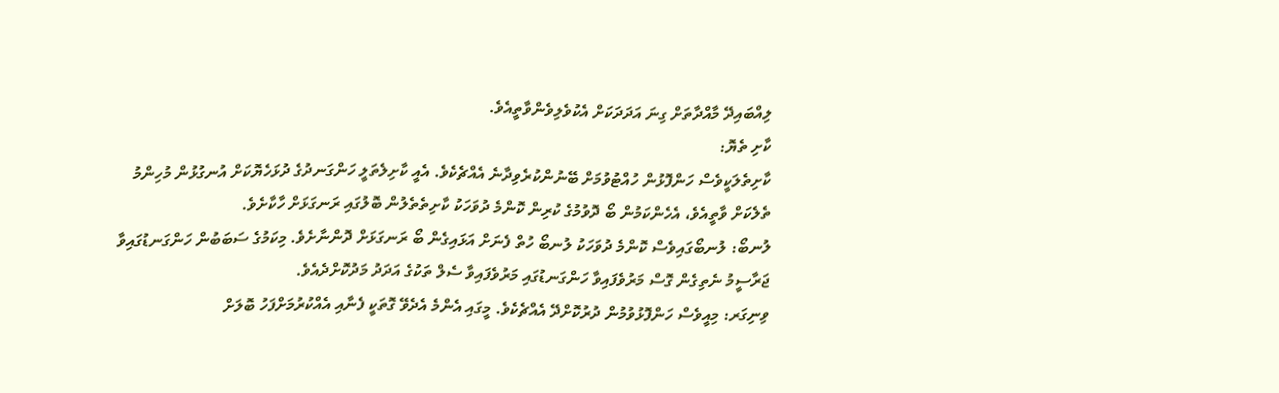ލިއްބައިދޭ މާއްދާތަށް ގިނަ އަދަދަކަށް އެކުވެލިވެންވާތީއެވެ.
ކާށި ތެޔޮ:
ކާށިތެލަކީވެސް ހަންފޮޅުން ހުއްޓުވުމަށް ބޭނުންކުރެވިދާނެ އެއްޗެކެވެ. އެއީ ކާށިލެތަލީ ހަންގަނދުގެ ދުޅަހެޔޮކަށް އުނގުޅުން މުހިންމު ތެލެކަށް ވާތީއެވެ، އެހެންކަމުން ބޯ ދޮވުމުގެ ކުރިން ކޮންމެ ދުވަހަކު ކާށިތެތެލުން ބޮލުގައި ރަނގަޅަށް ހާކާށެވެ.
ލުނބޯ: ލުނބޯގައިވެސް ކޮންމެ ދުވަހަކު ލުނބޯ ހުތް ފެނަށް އަޅައިގެން ބޯ ރަނގަޅަށް ދޮންނާށެވެ. މިކަމުގެ ސަބަބުން ހަންގަނޑުގައިވާ ޖަރާސީމު ނެތިގެން ގޮސް މަރުވެފައިވާ ހަންގަނޑުގައި މަރުވެފައިވާ ސެލް ތަކުގެ އަދަދު މަދުކޮށްދެއެވެ.
ވިނިގަރ: މިއީވެސް ހަންފޮޅުވުމުން ދުރުކޮށްދޭ އެއްޗެކެވެ. މީގައި އެންމެ އެދެވޭ ގޮތަކީ ފެނާއި އެއްކުރުމަށްފަހު ބޮލަށް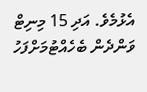އެޅުމެވެ. އަދި 15 މިނިޓް ވަންދެން ބެހެއްޓުމަށްފަހު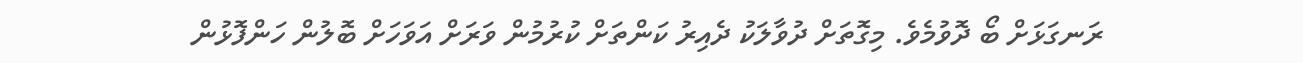ރަނގަޅަށް ބޯ ދޮވުމެވެ. މިގޮތަށް ދުވާލަކު ދެއިރު ކަންތަށް ކުރުމުން ވަރަށް އަވަހަށް ބޮލުން ހަންފޮޅުން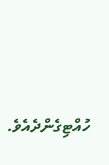ހުއްޓިގެންދެއެވެ.